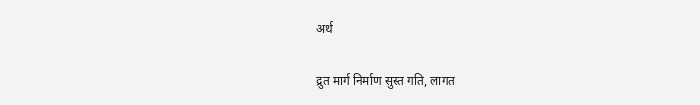अर्थ

द्रुत मार्ग निर्माण सुस्त गति, लागत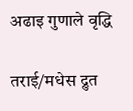अढाइ गुणाले वृद्धि

तराई/मधेस द्रुत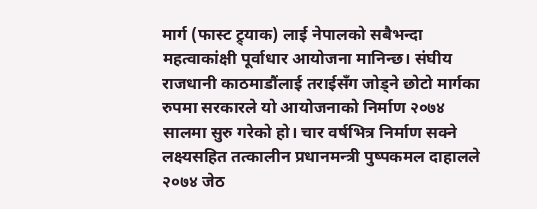मार्ग (फास्ट ट्र्याक) लाई नेपालको सबैभन्दा महत्वाकांक्षी पूर्वाधार आयोजना मानिन्छ। संघीय राजधानी काठमाडौंलाई तराईसँग जोड्ने छोटो मार्गका रुपमा सरकारले यो आयोजनाको निर्माण २०७४ सालमा सुरु गरेको हो। चार वर्षभित्र निर्माण सक्ने लक्ष्यसहित तत्कालीन प्रधानमन्त्री पुष्पकमल दाहालले २०७४ जेठ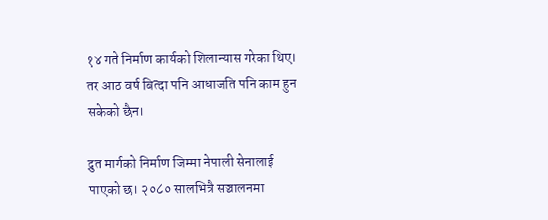१४ गते निर्माण कार्यको शिलान्यास गरेका थिए। तर आठ वर्ष बित्दा पनि आधाजति पनि काम हुन सकेको छैन।

द्रुत मार्गको निर्माण जिम्मा नेपाली सेनालाई पाएको छ। २०८० सालभित्रै सञ्चालनमा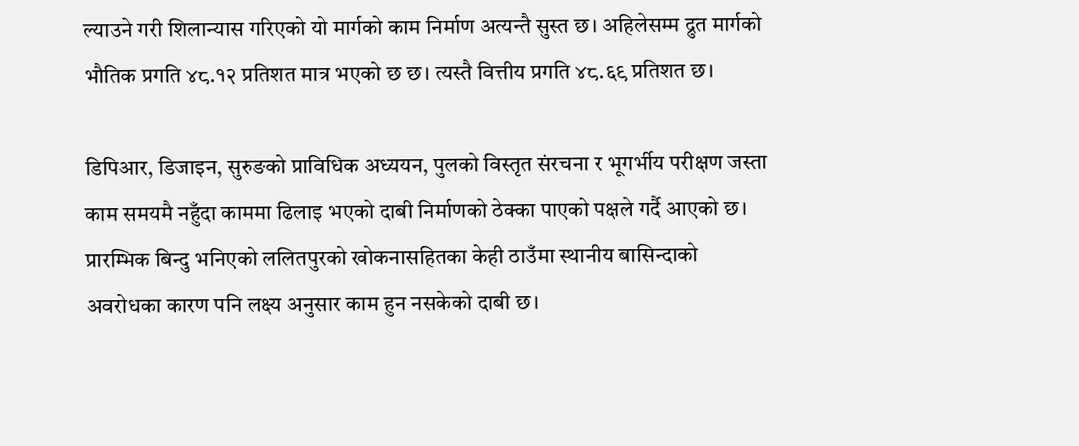ल्याउने गरी शिलान्यास गरिएको यो मार्गको काम निर्माण अत्यन्तै सुस्त छ। अहिलेसम्म द्रुत मार्गको भौतिक प्रगति ४८.१२ प्रतिशत मात्र भएको छ छ। त्यस्तै वित्तीय प्रगति ४८.६९ प्रतिशत छ।

डिपिआर, डिजाइन, सुरुङको प्राविधिक अध्ययन, पुलको विस्तृत संरचना र भूगर्भीय परीक्षण जस्ता काम समयमै नहुँदा काममा ढिलाइ भएको दाबी निर्माणको ठेक्का पाएको पक्षले गर्दै आएको छ। प्रारम्भिक बिन्दु भनिएको ललितपुरको खोकनासहितका केही ठाउँमा स्थानीय बासिन्दाको अवरोधका कारण पनि लक्ष्य अनुसार काम हुन नसकेको दाबी छ।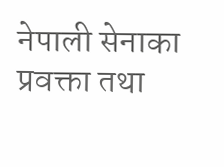नेपाली सेनाका प्रवक्ता तथा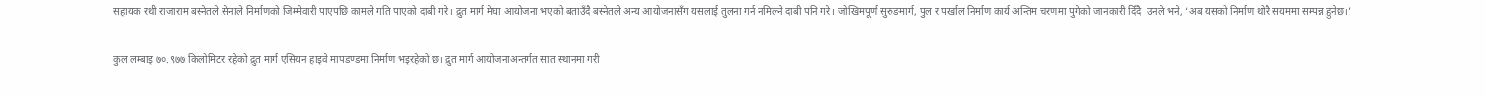सहायक रथी राजाराम बस्नेतले सेनाले निर्माणको जिम्मेवारी पाएपछि कामले गति पाएको दाबी गरे। द्रुत मार्ग मेघा आयोजना भएको बताउँदै बस्नेतले अन्य आयोजनासँग यसलाई तुलना गर्न नमिल्ने दाबी पनि गरे। जोखिमपूर्ण सुरुङमार्ग, पुल र पर्खाल निर्माण कार्य अन्तिम चरणमा पुगेको जानकारी दिँदै  उनले भने, ‘अब यसको निर्माण थोरै सयममा सम्पन्न हुनेछ।’

कुल लम्बाइ ७०.९७७ किलोमिटर रहेको द्रुत मार्ग एसियन हाइवे मापडण्डमा निर्माण भइरहेको छ। द्रुत मार्ग आयोजनाअन्तर्गत सात स्थानमा गरी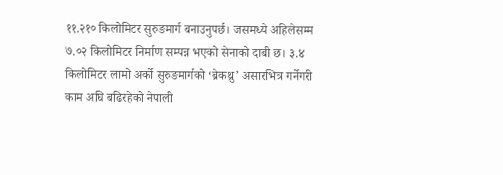११.२१० किलोमिटर सुरुङमार्ग बनाउनुपर्छ। जसमध्ये अहिलेसम्म ७.०२ किलोमिटर निर्माण सम्पन्न भएको सेनाको दाबी छ। ३.४ किलोमिटर लामो अर्को सुरुङमार्गको ‘ब्रेकथ्रु’ असारभित्र गर्नेगरी काम अघि बढिरहेको नेपाली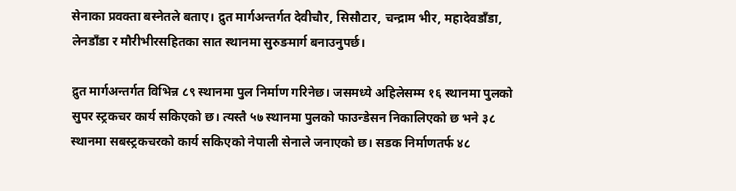सेनाका प्रवक्ता बस्नेतले बताए। द्रुत मार्गअन्तर्गत देवीचौर, सिसौटार, चन्द्राम भीर, महादेवडाँडा, लेनडाँडा र मौरीभीरसहितका सात स्थानमा सुरुङमार्ग बनाउनुपर्छ।

द्रुत मार्गअन्तर्गत विभिन्न ८९ स्थानमा पुल निर्माण गरिनेछ। जसमध्ये अहिलेसम्म १६ स्थानमा पुलको सुपर स्ट्रकचर कार्य सकिएको छ। त्यस्तै ५७ स्थानमा पुलको फाउन्डेसन निकालिएको छ भने ३८ स्थानमा सबस्ट्रकचरको कार्य सकिएको नेपाली सेनाले जनाएको छ। सडक निर्माणतर्फ ४८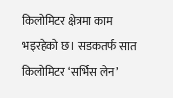किलोमिटर क्षेत्रमा काम भइरहेको छ। सडकतर्फ सात किलोमिटर ‘सर्भिस लेन’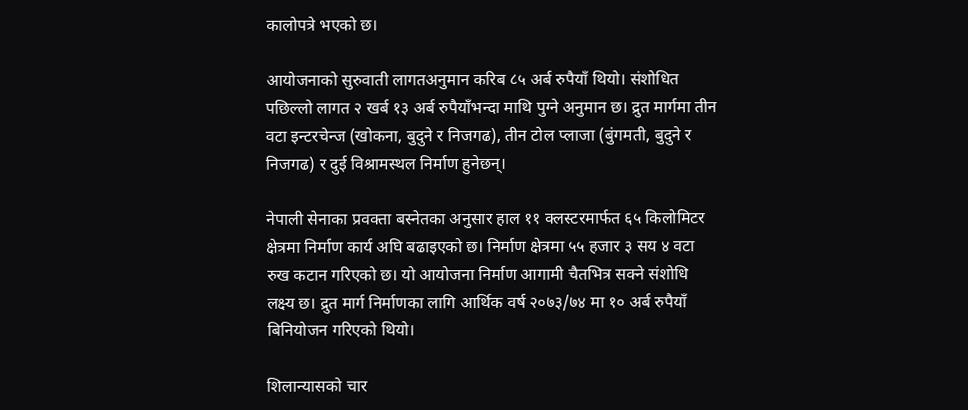कालोपत्रे भएको छ।

आयोजनाको सुरुवाती लागतअनुमान करिब ८५ अर्ब रुपैयाँ थियो। संशोधित पछिल्लो लागत २ खर्ब १३ अर्ब रुपैयाँभन्दा माथि पुग्ने अनुमान छ। द्रुत मार्गमा तीन वटा इन्टरचेन्ज (खोकना, बुदुने र निजगढ), तीन टोल प्लाजा (बुंगमती, बुदुने र निजगढ) र दुई विश्रामस्थल निर्माण हुनेछन्।

नेपाली सेनाका प्रवक्ता बस्नेतका अनुसार हाल ११ क्लस्टरमार्फत ६५ किलोमिटर क्षेत्रमा निर्माण कार्य अघि बढाइएको छ। निर्माण क्षेत्रमा ५५ हजार ३ सय ४ वटा रुख कटान गरिएको छ। यो आयोजना निर्माण आगामी चैतभित्र सक्ने संशोधि लक्ष्य छ। द्रुत मार्ग निर्माणका लागि आर्थिक वर्ष २०७३/७४ मा १० अर्ब रुपैयाँ बिनियोजन गरिएको थियो।

शिलान्यासको चार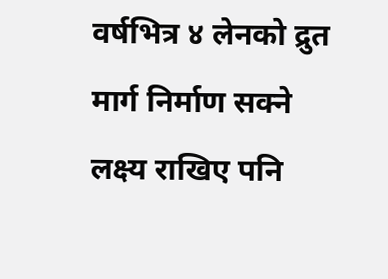वर्षभित्र ४ लेनको द्रुत मार्ग निर्माण सक्ने लक्ष्य राखिए पनि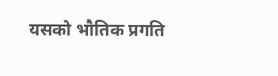यसको भौतिक प्रगति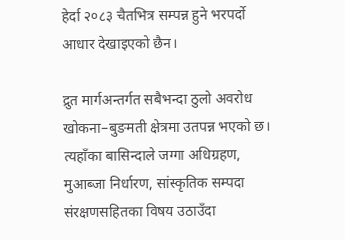हेर्दा २०८३ चैतभित्र सम्पन्न हुने भरपर्दो आधार देखाइएको छैन।

द्रुत मार्गअन्तर्गत सबैभन्दा ठुलो अवरोध खोकना–बुङमती क्षेत्रमा उतपन्न भएको छ। त्यहाँका बासिन्दाले जग्गा अधिग्रहण, मुआब्जा निर्धारण, सांस्कृतिक सम्पदा संरक्षणसहितका विषय उठाउँदा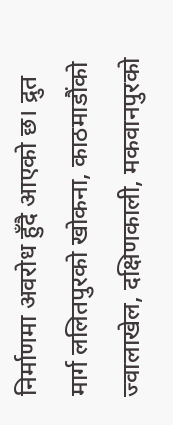निर्माणमा अवरोध हुँदै आएको छ। द्रुत मार्ग ललितपुरको खोकना, काठमाडौंको ज्वालाखेल, दक्षिणकाली, मकवानपुरको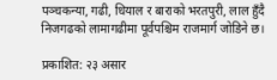पञ्चकन्या, गढी, धियाल र बाराको भरतपुरी, लाल हुँदै निजगढको लामागढीमा पूर्वपश्चिम राजमार्ग जोडिने छ।

प्रकाशित: २३ असार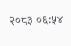२०८३ ०६:५४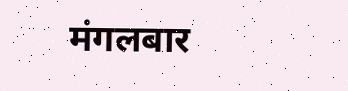मंगलबार